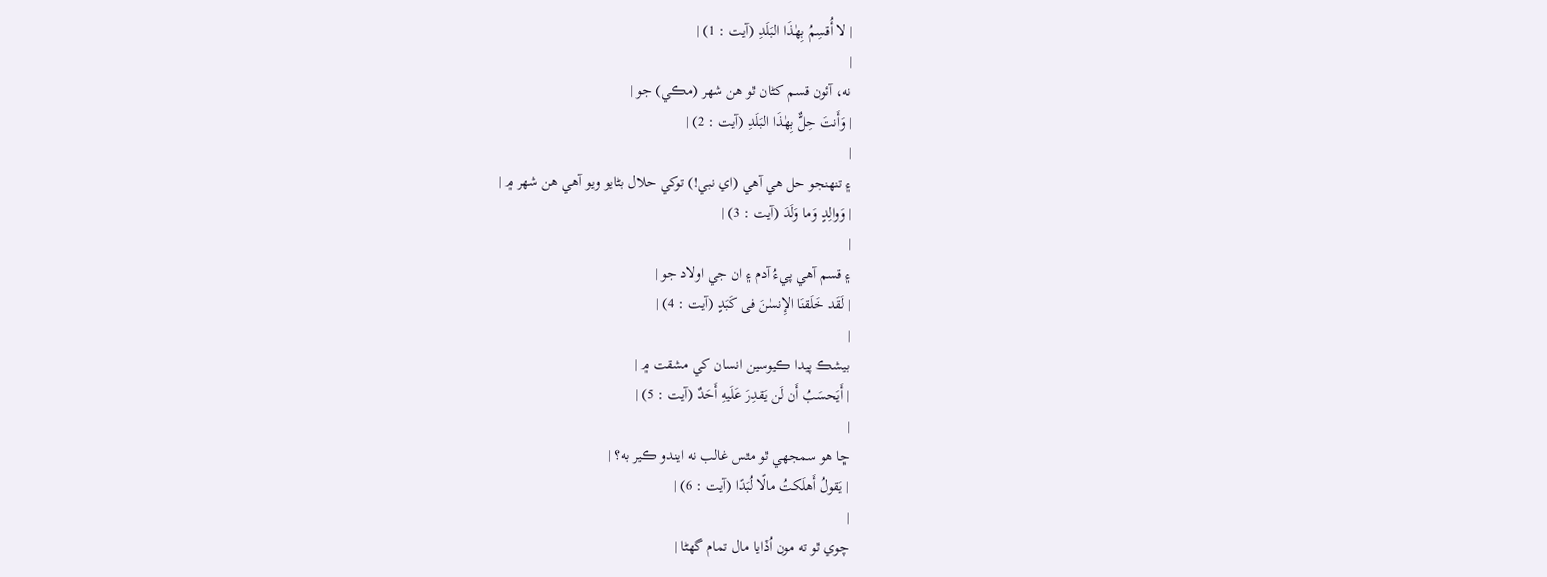| لا أُقسِمُ بِهٰذَا البَلَدِ (آيت : 1) |
|
نه، آئون قسم کڻان ٿو هن شهر (مڪي) جو |
| وَأَنتَ حِلٌّ بِهٰذَا البَلَدِ (آيت : 2) |
|
۽ تنهنجو حل هي آهي (اي نبي!) توکي حلال بڻايو ويو آهي هن شهر ۾ |
| وَوالِدٍ وَما وَلَدَ (آيت : 3) |
|
۽ قسم آهي پيءُ آدم ۽ ان جي اولاد جو |
| لَقَد خَلَقنَا الإِنسٰنَ فى كَبَدٍ (آيت : 4) |
|
بيشڪ پيدا ڪيوسين انسان کي مشقت ۾ |
| أَيَحسَبُ أَن لَن يَقدِرَ عَلَيهِ أَحَدٌ (آيت : 5) |
|
ڇا هو سمجهي ٿو مٿس غالب نه ايندو ڪير به؟ |
| يَقولُ أَهلَكتُ مالًا لُبَدًا (آيت : 6) |
|
چوي ٿو ته مون اُڏايا مال تمام گهڻا |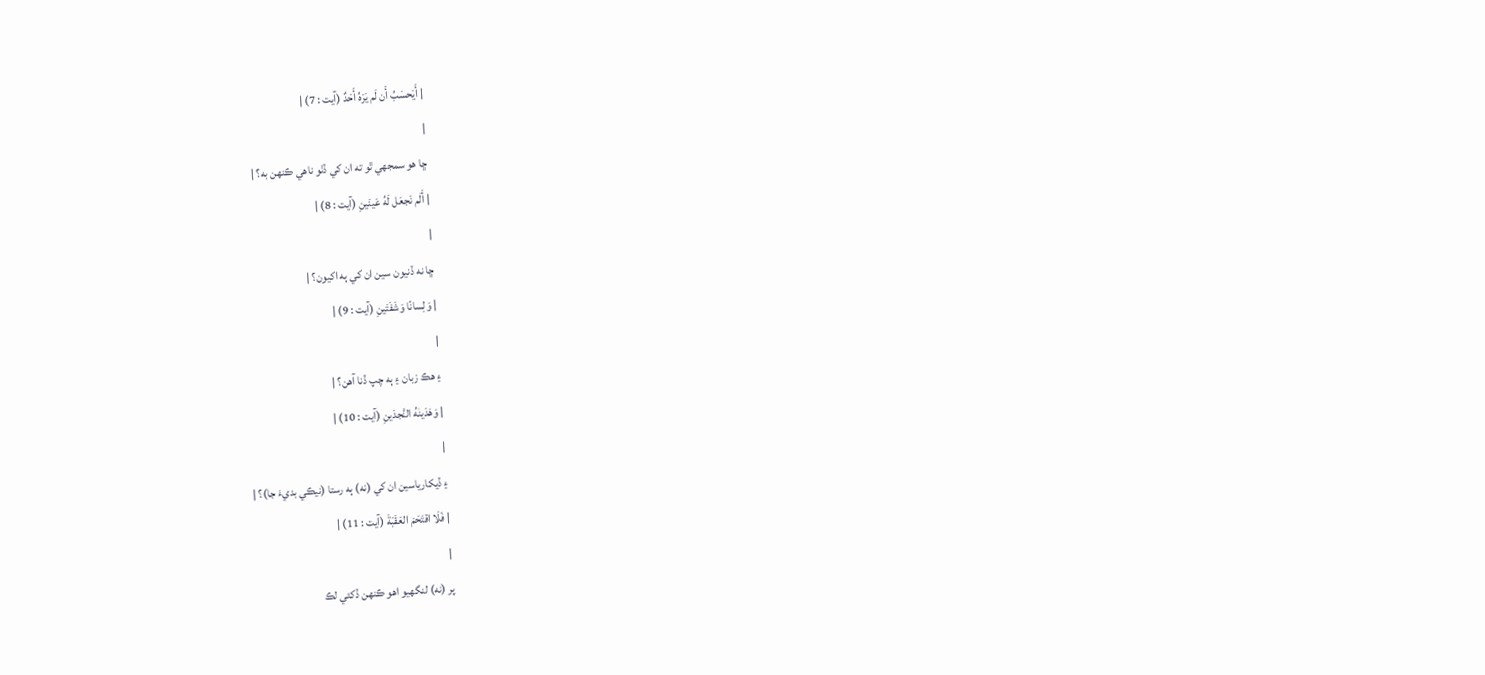| أَيَحسَبُ أَن لَم يَرَهُ أَحَدٌ (آيت : 7) |
|
ڇا هو سمجهي ٿو ته ان کي ڏٺو ناهي ڪنهن به؟ |
| أَلَم نَجعَل لَهُ عَينَينِ (آيت : 8) |
|
ڇا نه ڏنيون سين ان کي ٻه اکيون؟ |
| وَلِسانًا وَشَفَتَينِ (آيت : 9) |
|
۽ هڪ زبان ۽ ٻه چپ ڏنا آهن؟ |
| وَهَدَينٰهُ النَّجدَينِ (آيت : 10) |
|
۽ ڏيکارياسين ان کي (نه) ٻه رستا (نيڪي بديءَ جا)؟ |
| فَلَا اقتَحَمَ العَقَبَةَ (آيت : 11) |
|
پر (نه) لنگهيو اهو ڪنهن ڏکئي لڪ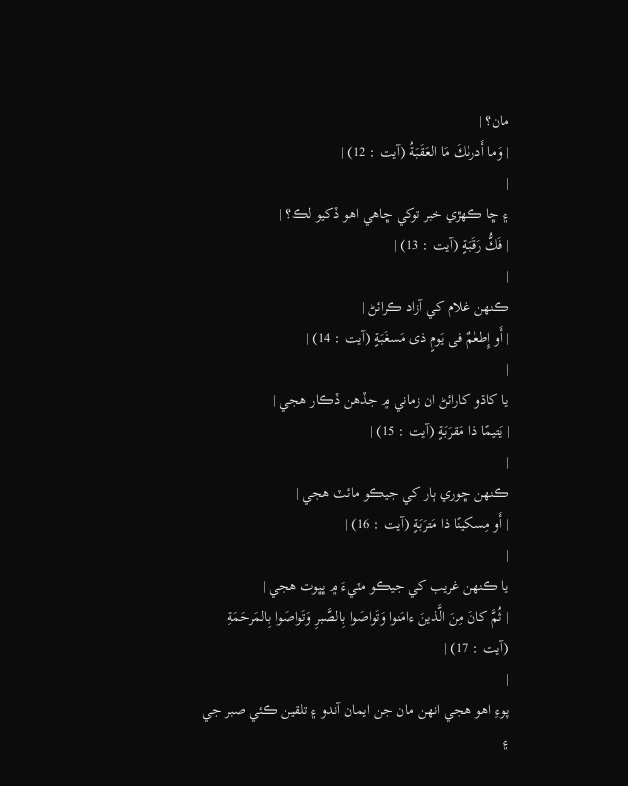مان؟ |
| وَما أَدرىٰكَ مَا العَقَبَةُ (آيت : 12) |
|
۽ ڇا ڪهڙي خبر توکي ڇاهي اهو ڏکيو لڪ؟ |
| فَكُّ رَقَبَةٍ (آيت : 13) |
|
ڪنهن غلام کي آزاد ڪرائڻ |
| أَو إِطعٰمٌ فى يَومٍ ذى مَسغَبَةٍ (آيت : 14) |
|
يا کاڌو کارائڻ ان زماني ۾ جڏهن ڏڪار هجي |
| يَتيمًا ذا مَقرَبَةٍ (آيت : 15) |
|
ڪنهن ڇوري ٻار کي جيڪو مائٽ هجي |
| أَو مِسكينًا ذا مَترَبَةٍ (آيت : 16) |
|
يا ڪنهن غريب کي جيڪو مٽيءَ ۾ ڀڀوت هجي |
| ثُمَّ كانَ مِنَ الَّذينَ ءامَنوا وَتَواصَوا بِالصَّبرِ وَتَواصَوا بِالمَرحَمَةِ (آيت : 17) |
|
پوءِ اهو هجي انهن مان جن ايمان آندو ۽ تلقين ڪئي صبر جي ۽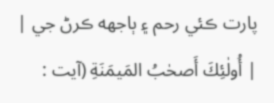پارت ڪئي رحم ۽ ٻاجهه ڪرڻ جي |
| أُولٰئِكَ أَصحٰبُ المَيمَنَةِ (آيت :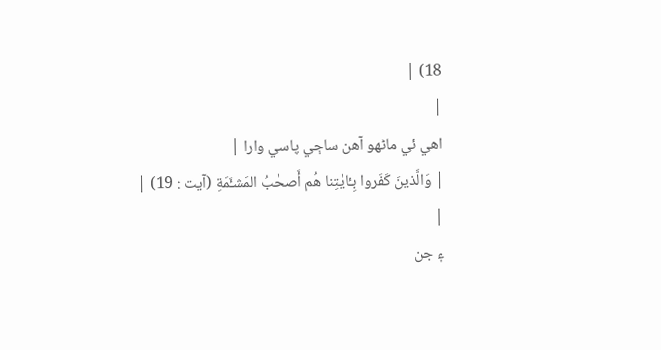18) |
|
اهي ئي ماڻهو آهن ساڄي پاسي وارا |
| وَالَّذينَ كَفَروا بِـٔايٰتِنا هُم أَصحٰبُ المَشـَٔمَةِ (آيت : 19) |
|
۽ جن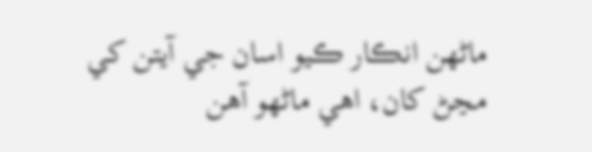ماڻهن انڪار ڪيو اسان جي آيتن کي مڃڻ کان، اهي ماڻهو آهن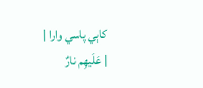کاٻي پاسي وارا |
| عَلَيهِم نارٌ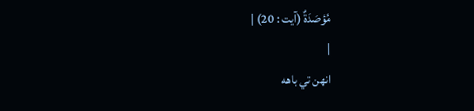مُؤصَدَةٌ (آيت : 20) |
|
انهن تي باهه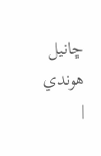ڇانيل هوندي |